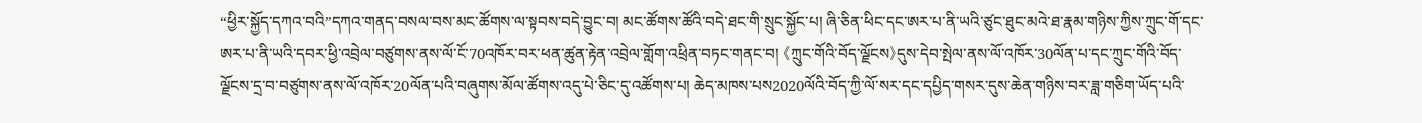“ཕྱིར་སྐྱོད་དཀའ་བའི”དཀའ་གནད་བསལ་བས་མང་ཚོགས་ལ་སྟབས་བདེ་བྱུང་བ། མང་ཚོགས་ཚོའི་བདེ་ཐང་གི་སྲུང་སྐྱོང་པ། ཞི་ཅིན་ཕིང་དང་ཨར་པ་ནི་ཡའི་ཙུང་ཐུང་མའེ་ཐ་རྣམ་གཉིས་ཀྱིས་ཀྲུང་གོ་དང་ཨར་པ་ནི་ཡའི་དབར་ཕྱི་འབྲེལ་བཙུགས་ནས་ལོ་ངོ་70འཁོར་བར་ཕན་ཚུན་རྟེན་འབྲེལ་གློག་འཕྲིན་བཏང་གནང་བ། 《ཀྲུང་གོའི་བོད་ལྗོངས》དུས་དེབ་སྤེལ་ནས་ལོ་འཁོར་30ལོན་པ་དང་ཀྲུང་གོའི་བོད་ལྗོངས་དྲ་བ་བཙུགས་ནས་ལོ་འཁོར་20ལོན་པའི་བཞུགས་མོལ་ཚོགས་འདུ་པེ་ཅིང་དུ་འཚོགས་པ། ཆེད་མཁས་པས2020ལོའི་བོད་ཀྱི་ལོ་སར་དང་དཔྱིད་གསར་དུས་ཆེན་གཉིས་བར་ཟླ་གཅིག་ཡོད་པའི་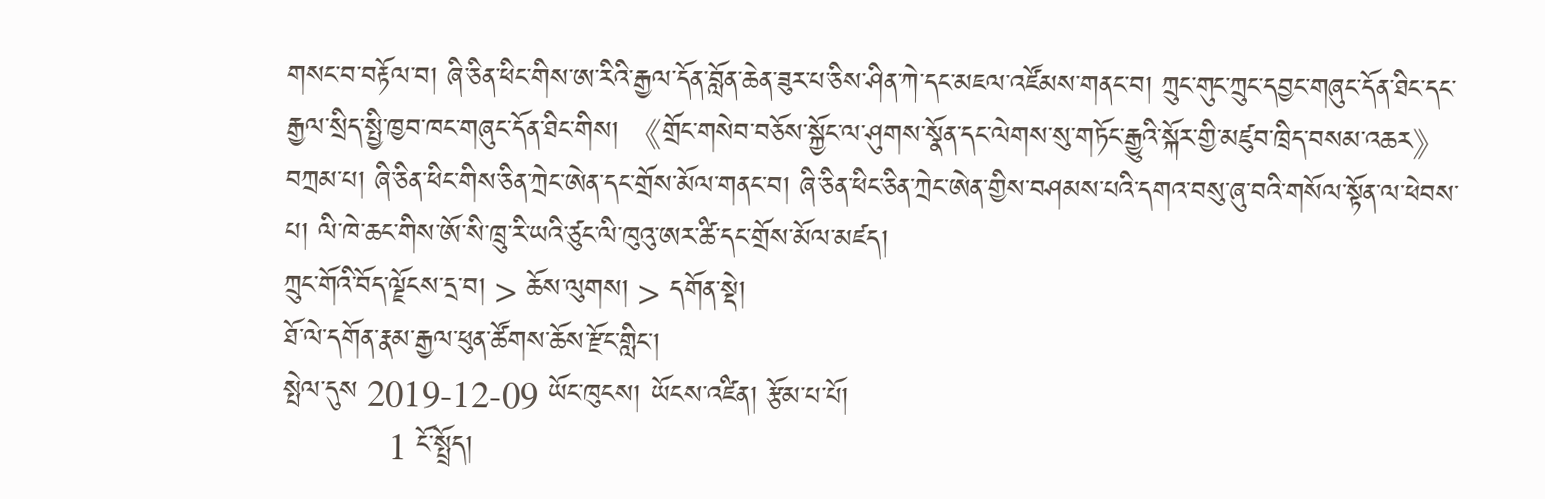གསང་བ་བརྟོལ་བ། ཞི་ཅིན་ཕིང་གིས་ཨ་རིའི་རྒྱལ་དོན་བློན་ཆེན་ཟུར་པ་ཅིས་ཤིན་ཀེ་དང་མཇལ་འཛོམས་གནང་བ། ཀྲུང་གུང་ཀྲུང་དབྱང་གཞུང་དོན་ཐིང་དང་རྒྱལ་སྲིད་སྤྱི་ཁྱབ་ཁང་གཞུང་དོན་ཐིང་གིས། 《གྲོང་གསེབ་བཅོས་སྐྱོང་ལ་ཤུགས་སྣོན་དང་ལེགས་སུ་གཏོང་རྒྱུའི་སྐོར་གྱི་མཛུབ་ཁྲིད་བསམ་འཆར》བཀྲམ་པ། ཞི་ཅིན་ཕིང་གིས་ཅིན་ཀྲེང་ཨེན་དང་གྲོས་མོལ་གནང་བ། ཞི་ཅིན་ཕིང་ཅིན་ཀྲེང་ཨེན་གྱིས་བཤམས་པའི་དགའ་བསུ་ཞུ་བའི་གསོལ་སྟོན་ལ་ཕེབས་པ། ལི་ཁེ་ཆང་གིས་ཨོ་སི་ཁྲུ་རི་ཡའི་ཙུང་ལི་ཁུའུ་ཨར་ཚི་དང་གྲོས་མོལ་མཛད།
ཀྲུང་གོའི་བོད་ལྗོངས་དྲ་བ། > ཆོས་ལུགས། > དགོན་སྡེ།
ཐོ་ལེ་དགོན་རྣམ་རྒྱལ་ཕུན་ཚོགས་ཆོས་རྫོང་གླིང་།
སྤེལ་དུས 2019-12-09 ཡོང་ཁུངས། ཡོངས་འཛིན། རྩོམ་པ་པོ།
           1 ངོ་སྤྲོད།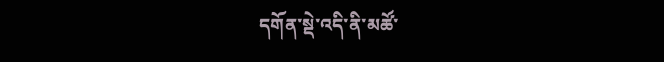དགོན་སྡེ་འདི་ནི་མཚོ་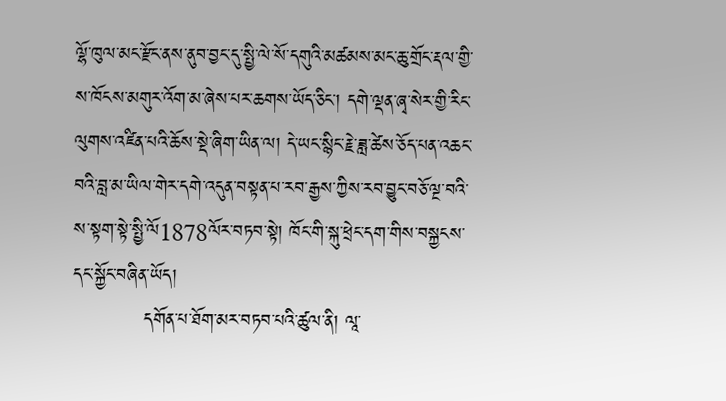ལྷོ་ཁུལ་མང་རྫོང་ནས་ནུབ་བྱང་དུ་སྤྱི་ལེ་སོ་དགུའི་མཚམས་མང་ཆུ་གྲོང་རྡལ་གྱི་ས་ཁོངས་མགུར་འོག་མ་ཞེས་པར་ཆགས་ཡོད་ཅིང་། དགེ་ལྡན་ཞྭ་སེར་གྱི་རིང་ལུགས་འཛིན་པའི་ཆོས་སྡེ་ཞིག་ཡིན་ལ། དེ་ཡང་སྙིང་རྗེ་ཟླ་ཚེས་ཅོད་པན་འཆང་བའི་བླ་མ་ཡིལ་གེར་དགེ་འདུན་བསྟན་པ་རབ་རྒྱས་ཀྱིས་རབ་བྱུང་བཅོ་ལྔ་བའི་ས་སྟག་སྟེ་སྤྱི་ལོ1878ལོར་བཏབ་སྟེ། ཁོང་གི་སྐུ་ཕྲེང་དག་གིས་བསྐྱངས་དང་སྐྱོང་བཞིན་ཡོད།
           དགོན་པ་ཐོག་མར་བཏབ་པའི་ཚུལ་ནི། ལཱ་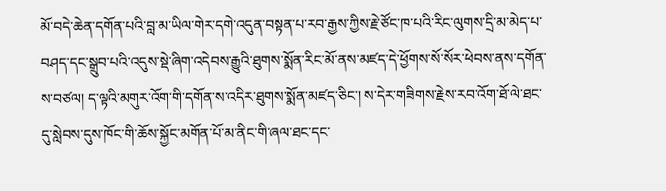མོ་བདེ་ཆེན་དགོན་པའི་བླ་མ་ཡིལ་གེར་དགེ་འདུན་བསྟན་པ་རབ་རྒྱས་ཀྱིས་རྗེ་ཙོང་ཁ་པའི་རིང་ལུགས་དྲི་མ་མེད་པ་བཤད་དང་སྒྲུབ་པའི་འདུས་སྡེ་ཞིག་འདེབས་རྒྱུའི་ཐུགས་སྨོན་རིང་མོ་ནས་མཛད་དེ་ཕྱོགས་སོ་སོར་ཕེབས་ནས་དགོན་ས་བཙལ། ད་ལྟའི་མགུར་འོག་གི་དགོན་ས་འདིར་ཐུགས་སྨོན་མཛད་ཅིང་། ས་དེར་གཟིགས་རྗེས་རབ་འོག་ཐོ་ལེ་ཐང་དུ་སླེབས་དུས་ཁོང་གི་ཆོས་སྐྱོང་མགོན་པོ་མ་ནིང་གི་ཞལ་ཐང་དང་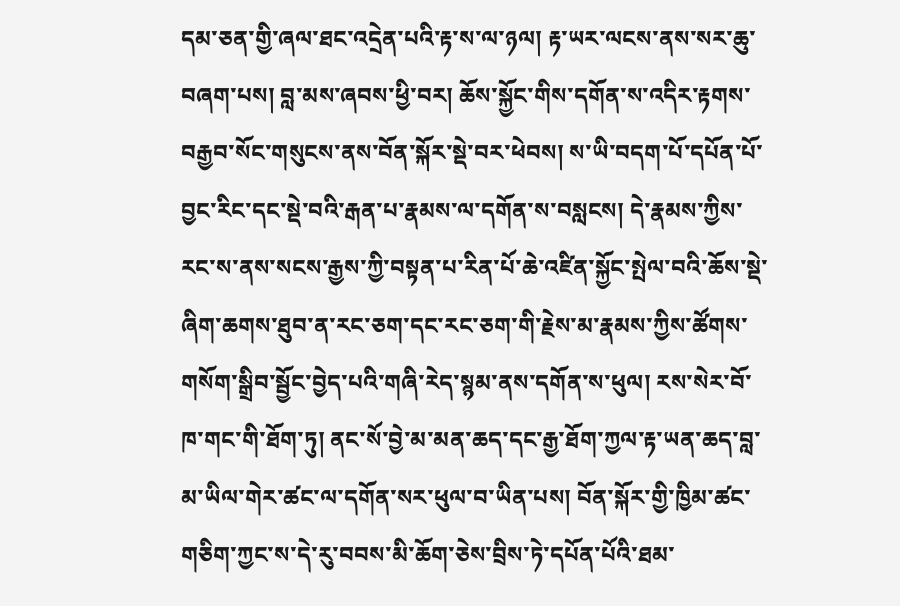དམ་ཅན་གྱི་ཞལ་ཐང་འདྲེན་པའི་རྟ་ས་ལ་ཉལ། རྟ་ཡར་ལངས་ནས་སར་ཆུ་བཞག་པས། བླ་མས་ཞབས་ཕྱི་བར། ཆོས་སྐྱོང་གིས་དགོན་ས་འདིར་རྟགས་བརྒྱབ་སོང་གསུངས་ནས་བོན་སྐོར་སྡེ་བར་ཕེབས། ས་ཡི་བདག་པོ་དཔོན་པོ་བྱང་རིང་དང་སྡེ་བའི་རྒན་པ་རྣམས་ལ་དགོན་ས་བསླངས། དེ་རྣམས་ཀྱིས་རང་ས་ནས་སངས་རྒྱས་ཀྱི་བསྟན་པ་རིན་པོ་ཆེ་འཛིན་སྐྱོང་སྤེལ་བའི་ཆོས་སྡེ་ཞིག་ཆགས་ཐུབ་ན་རང་ཅག་དང་རང་ཅག་གི་རྗེས་མ་རྣམས་ཀྱིས་ཚོགས་གསོག་སྒྲིབ་སྦྱོང་བྱེད་པའི་གཞི་རེད་སྙམ་ནས་དགོན་ས་ཕུལ། རས་སེར་བོ་ཁ་གང་གི་ཐོག་ཏུ། ནང་སོ་བྱེ་མ་མན་ཆད་དང་རྒྱ་ཐོག་ཀྱལ་རྟ་ཡན་ཆད་བླ་མ་ཡིལ་གེར་ཚང་ལ་དགོན་སར་ཕུལ་བ་ཡིན་པས། བོན་སྐོར་གྱི་ཁྱིམ་ཚང་གཅིག་ཀྱང་ས་དེ་རུ་བབས་མི་ཆོག་ཅེས་བྲིས་ཏེ་དཔོན་པོའི་ཐམ་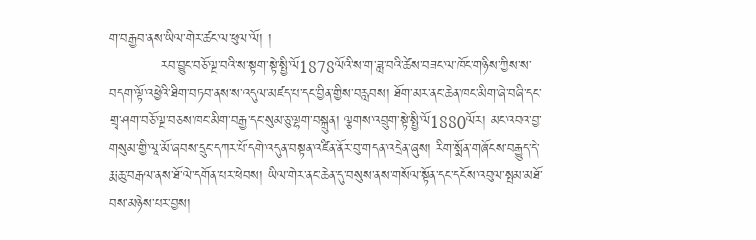ག་བརྒྱབ་ནས་ཡིལ་གེར་ཚང་ལ་ཕུལ་ལོ། །
           རབ་བྱུང་བཅོ་ལྔ་བའི་ས་སྟག་སྟེ་སྤྱི་ལོ1878ལོའི་ས་ག་ཟླ་བའི་ཚེས་བཟང་ལ་ཁོང་གཉིས་ཀྱིས་ས་བདག་ལྟོ་འཕྱེའི་ཐིག་བཏབ་ནས་ས་འདུལ་མཛད་པ་དང་བྱིན་གྱིས་བརླབས། ཐོག་མར་ནང་ཆེན་ཁང་མིག་ཞེ་བཞི་དང་གྲྭ་ཤག་བཅོ་ལྔ་བཅས་ཁང་མིག་བརྒྱ་དང་སུམ་ཅུ་ལྷག་བསྐྲུན། ལྕགས་འབྲུག་སྟེ་སྤྱི་ལོ1880ལོར། མང་འབའ་བྱ་གསུམ་གྱི་ལཱ་མོ་ཞབས་དྲུང་དཀར་པོ་དགེ་འདུན་བསྟན་འཛིན་ནོར་བུ་གདན་འདྲེན་ཞུས། རིག་སྨོན་གཞོངས་བརྒྱུད་དེ་རྨ་ཆུ་བརྒལ་ནས་ཐོ་ལེ་དགོན་པར་ཕེབས། ཡིལ་གེར་ནང་ཆེན་དུ་བསུས་ནས་གསོལ་སྟོན་དང་དངོས་འབུལ་སྤམ་མཐོ་བས་མཉེས་པར་བྱས།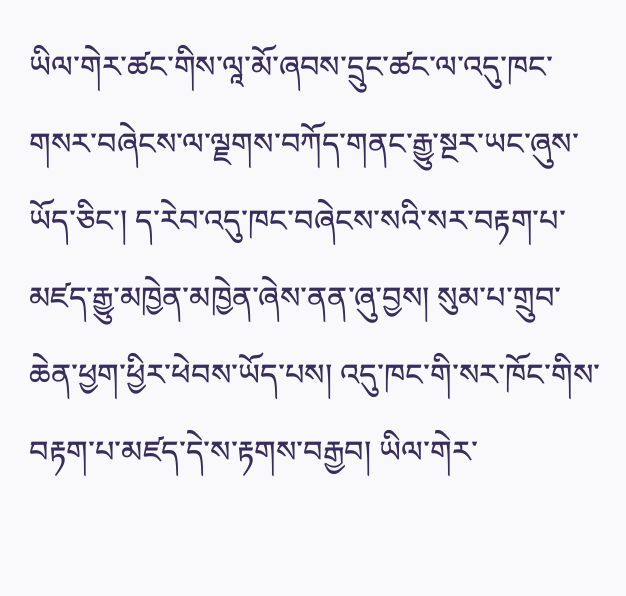ཡིལ་གེར་ཚང་གིས་ལཱ་མོ་ཞབས་དྲུང་ཚང་ལ་འདུ་ཁང་གསར་བཞེངས་ལ་ལྗགས་བཀོད་གནང་རྒྱུ་སྔར་ཡང་ཞུས་ཡོད་ཅིང་། ད་རེབ་འདུ་ཁང་བཞེངས་སའི་སར་བརྟག་པ་མཛད་རྒྱུ་མཁྱེན་མཁྱེན་ཞེས་ནན་ཞུ་བྱས། སུམ་པ་གྲུབ་ཆེན་ཕྱག་ཕྱིར་ཕེབས་ཡོད་པས། འདུ་ཁང་གི་སར་ཁོང་གིས་བརྟག་པ་མཛད་དེ་ས་རྟགས་བརྒྱབ། ཡིལ་གེར་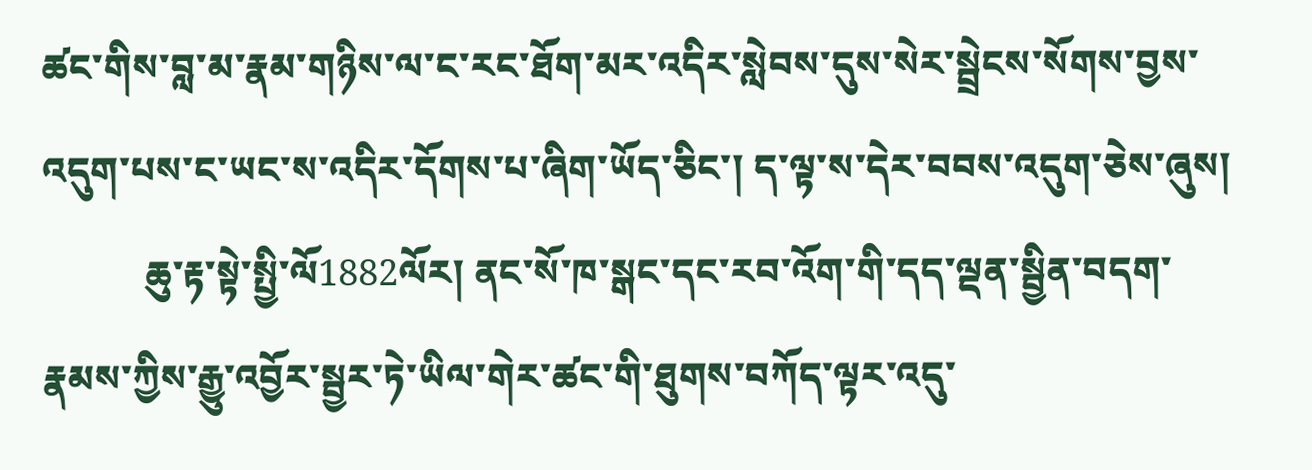ཚང་གིས་བླ་མ་རྣམ་གཉིས་ལ་ང་རང་ཐོག་མར་འདིར་སླེབས་དུས་སེར་སྦྲེངས་སོགས་བྱས་འདུག་པས་ང་ཡང་ས་འདིར་དོགས་པ་ཞིག་ཡོད་ཅིང་། ད་ལྟ་ས་དེར་བབས་འདུག་ཅེས་ཞུས།
           ཆུ་རྟ་སྟེ་སྤྱི་ལོ1882ལོར། ནང་སོ་ཁ་སྒང་དང་རབ་འོག་གི་དད་ལྡན་སྦྱིན་བདག་རྣམས་ཀྱིས་རྒྱུ་འབྱོར་སྦྱར་ཏེ་ཡིལ་གེར་ཚང་གི་ཐུགས་བཀོད་ལྟར་འདུ་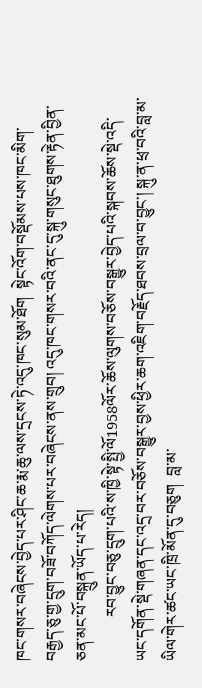ཁང་གསར་བཞེངས་བྱེད་པར་ཤིང་ཆ་རྨ་ཆུ་ལས་དྲངས་ཏེ་འདུ་ཁང་སུམ་ཐོག  སྟེང་འོག་བསྡོམས་པས་ཁང་མིག་བརྒྱད་ཅུ་གྱ་དྲུག་བཟོ་བཀོད་ལེགས་པར་བཞེངས་ནས་གྲུབ། འདུ་ཁང་གསར་བའི་ནང་དུ་སྐུ་གསུང་ཐུགས་རྟེན་བྱིན་ཅན་མང་པོ་བསྐྲུན་ཡོད་པ་རེད།
           རབ་བྱུང་བཅུ་དྲུག་པའི་ས་ཁྱི་སྟེ་སྤྱི་ལོ1958ལོར་ཆོས་ལུགས་བཅོས་བསྒྱུར་བྱེད་པའི་སྐབས་ཆོས་སྡེ་འདི་ཡང་དགོན་སྡེ་གཞན་དང་འདྲ་བར་བཅོས་བསྒྱུར་བྱས་ཕྱིར་ཆག་འཇིག་བརྗོད་ཐབས་བྲལ་བ་བྱུང་། སྐུ་ན་ཕྲ་བའི་བླ་མ་ཡིལ་གེར་ཚང་ཡང་ཁྲི་མོན་དུ་བཅུག  བླ་མ་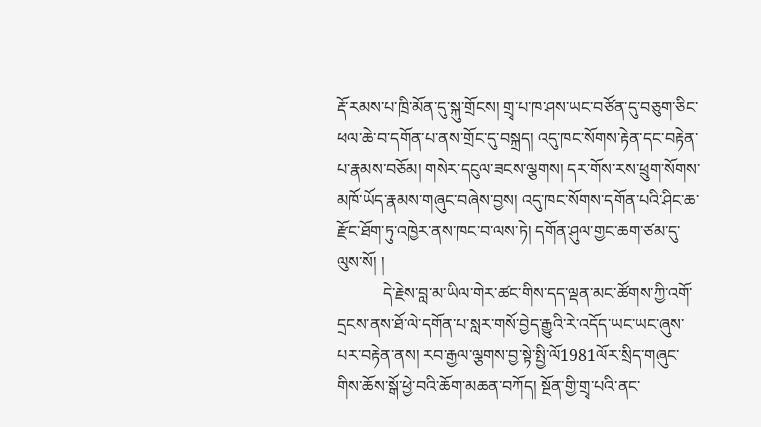རྡོ་རམས་པ་ཁྲི་མོན་དུ་སྐུ་གྲོངས། གྲྭ་པ་ཁ་ཤས་ཡང་བཙོན་དུ་བཅུག་ཅིང་ཕལ་ཆེ་བ་དགོན་པ་ནས་གྲོང་དུ་བསྐྲད། འདུ་ཁང་སོགས་རྟེན་དང་བརྟེན་པ་རྣམས་བཅོམ། གསེར་དངུལ་ཟངས་ལྕགས། དར་གོས་རས་ཕྲུག་སོགས་མཁོ་ཡོད་རྣམས་གཞུང་བཞེས་བྱས། འདུ་ཁང་སོགས་དགོན་པའི་ཤིང་ཆ་རྫོང་ཐོག་ཏུ་འཁྱེར་ནས་ཁང་བ་ལས་ཏེ། དགོན་ཤུལ་གྱང་ཆག་ཙམ་དུ་ལུས་སོ། །
           དེ་རྗེས་བླ་མ་ཡིལ་གེར་ཚང་གིས་དད་ལྡན་མང་ཚོགས་ཀྱི་འགོ་དྲངས་ནས་ཐོ་ལེ་དགོན་པ་སླར་གསོ་བྱེད་རྒྱུའི་རེ་འདོད་ཡང་ཡང་ཞུས་པར་བརྟེན་ནས། རབ་རྒྱལ་ལྕགས་བྱ་སྟེ་སྤྱི་ལོ1981ལོར་སྲིད་གཞུང་གིས་ཆོས་སྒོ་ཕྱེ་བའི་ཆོག་མཆན་བཀོད། སྔོན་གྱི་གྲྭ་པའི་ནང་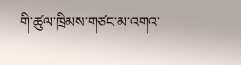གི་ཚུལ་ཁྲིམས་གཙང་མ་འགའ་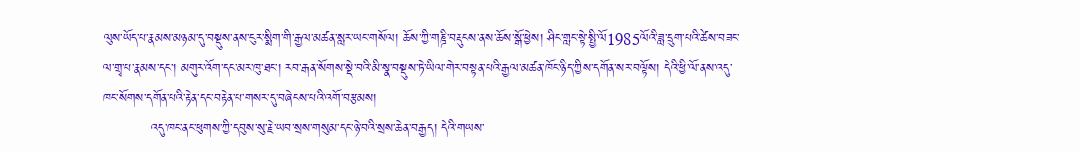ལུས་ཡོད་པ་རྣམས་མཉམ་དུ་བསྡུས་ནས་ངུར་སྨིག་གི་རྒྱལ་མཚན་སླར་ཡང་གསོལ། ཆོས་ཀྱི་གཎྜི་བརྡུངས་ནས་ཆོས་སྒོ་ཕྱེས། ཤིང་གླང་སྟེ་སྤྱི་ལོ1985ལོའི་ཟླ་དྲུག་པའི་ཚེས་བཟང་ལ་གྲྭ་པ་རྣམས་དང་། མགུར་འོག་དང་མར་ཁུ་ཐང་། རབ་རྒན་སོགས་སྡེ་བའི་མི་སྣ་བསྡུས་ཏེ་ཡིལ་གེར་བསྟན་པའི་རྒྱལ་མཚན་ཁོང་ཉིད་ཀྱིས་དགོན་སར་བལྟོས། དེའི་ཕྱི་ལོ་ནས་འདུ་ཁང་སོགས་དགོན་པའི་རྟེན་དང་བརྟེན་པ་གསར་དུ་བཞེངས་པའི་འགོ་བརྩམས།
           འདུ་ཁང་ནང་ཕུགས་ཀྱི་དབུས་སུ་རྗེ་ཡབ་སྲས་གསུམ་དང་ཉེ་བའི་སྲས་ཆེན་བརྒྱད། དེའི་གཡས་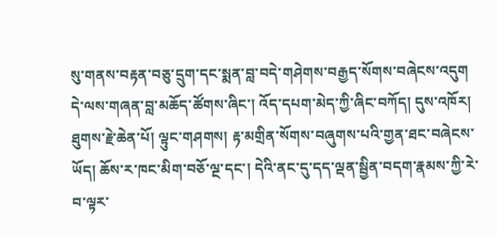སུ་གནས་བརྟན་བཅུ་དྲུག་དང་སྨན་བླ་བདེ་གཤེགས་བརྒྱད་སོགས་བཞེངས་འདུག  དེ་ལས་གཞན་བླ་མཆོད་ཚོགས་ཞིང་། འོད་དཔག་མེད་ཀྱི་ཞིང་བཀོད། དུས་འཁོར། ཐུགས་རྗེ་ཆེན་པོ། ལྟུང་གཤགས། རྟ་མགྲིན་སོགས་བཞུགས་པའི་གྱན་ཐང་བཞེངས་ཡོད། ཆོས་ར་ཁང་མིག་བཅོ་ལྔ་དང་། དེའི་ནང་དུ་དད་ལྡན་སྦྱིན་བདག་རྣམས་ཀྱི་རེ་བ་ལྟར་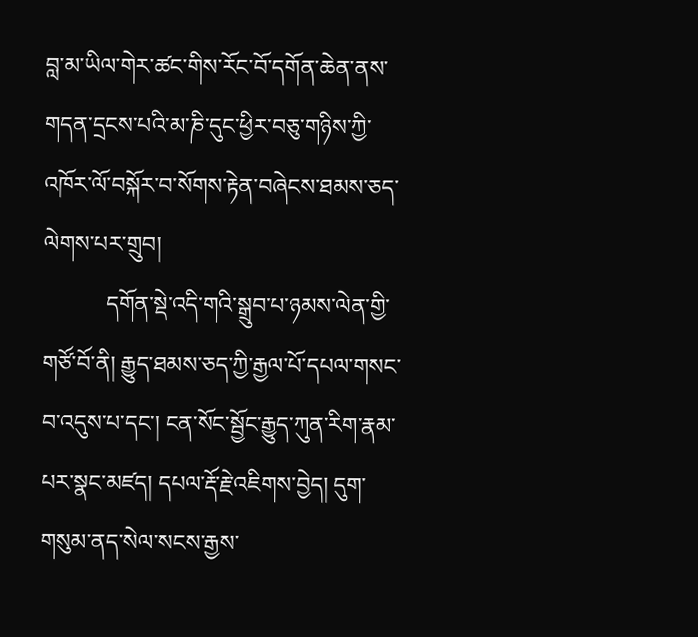བླ་མ་ཡིལ་གེར་ཚང་གིས་རོང་བོ་དགོན་ཆེན་ནས་གདན་དྲངས་པའི་མ་ཎི་དུང་ཕྱིར་བཅུ་གཉིས་ཀྱི་འཁོར་ལོ་བསྐོར་བ་སོགས་རྟེན་བཞེངས་ཐམས་ཅད་ལེགས་པར་གྲུབ།
           དགོན་སྡེ་འདི་གའི་སྒྲུབ་པ་ཉམས་ལེན་གྱི་གཙོ་བོ་ནི། རྒྱུད་ཐམས་ཅད་ཀྱི་རྒྱལ་པོ་དཔལ་གསང་བ་འདུས་པ་དང་། ངན་སོང་སྦྱོང་རྒྱུད་ཀུན་རིག་རྣམ་པར་སྣང་མཛད། དཔལ་རྡོ་རྗེ་འཇིགས་བྱེད། དུག་གསུམ་ནད་སེལ་སངས་རྒྱས་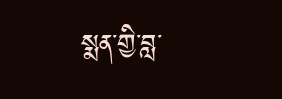སྨན་གྱི་བླ་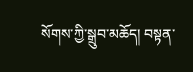སོགས་ཀྱི་སྒྲུབ་མཆོད། བསྟན་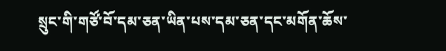སྲུང་གི་གཙོ་བོ་དམ་ཅན་ཡིན་པས་དམ་ཅན་དང་མགོན་ཆོས་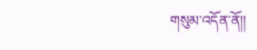གསུམ་འདོན་ནོ།།